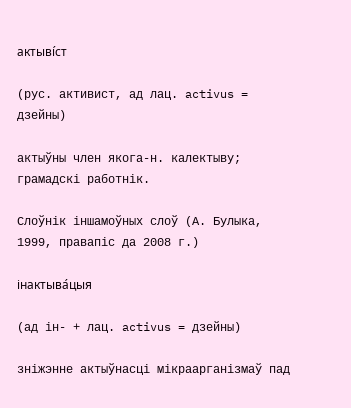актыві́ст

(рус. активист, ад лац. activus = дзейны)

актыўны член якога-н. калектыву; грамадскі работнік.

Слоўнік іншамоўных слоў (А. Булыка, 1999, правапіс да 2008 г.)

інактыва́цыя

(ад ін- + лац. activus = дзейны)

зніжэнне актыўнасці мікраарганізмаў пад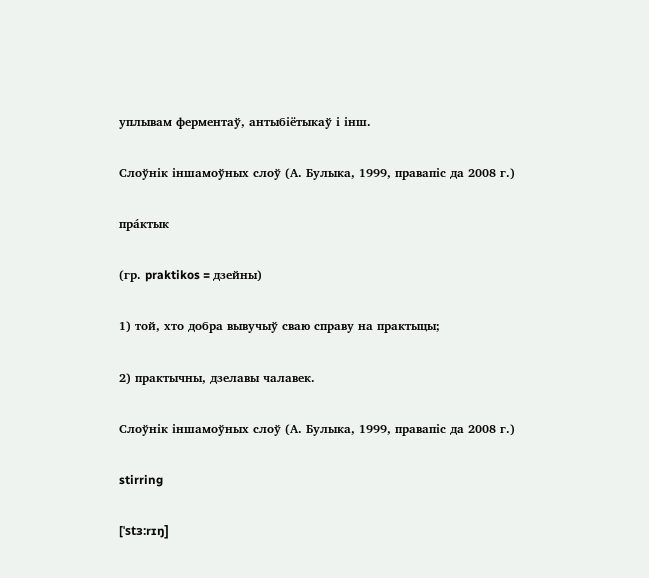уплывам ферментаў, антыбіётыкаў і інш.

Слоўнік іншамоўных слоў (А. Булыка, 1999, правапіс да 2008 г.)

пра́ктык

(гр. praktikos = дзейны)

1) той, хто добра вывучыў сваю справу на практыцы;

2) практычны, дзелавы чалавек.

Слоўнік іншамоўных слоў (А. Булыка, 1999, правапіс да 2008 г.)

stirring

[ˈstɜ:rɪŋ]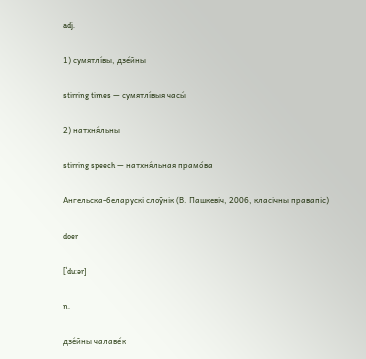adj.

1) сумятлі́вы, дзе́йны

stirring times — сумятлі́выя часы́

2) натхня́льны

stirring speech — натхня́льная прамо́ва

Ангельска-беларускі слоўнік (В. Пашкевіч, 2006, класічны правапіс)

doer

[ˈdu:ər]

n.

дзе́йны чалаве́к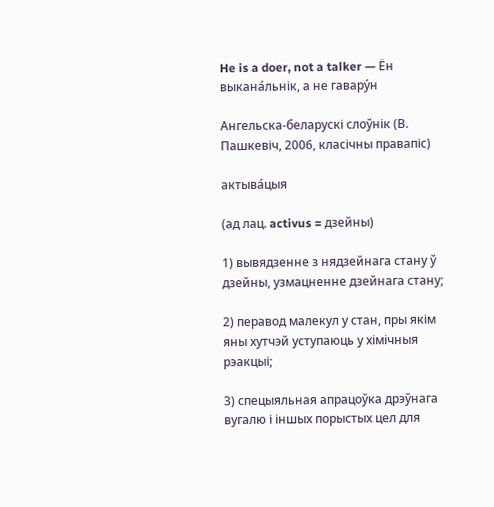He is a doer, not a talker — Ён выкана́льнік, а не гавару́н

Ангельска-беларускі слоўнік (В. Пашкевіч, 2006, класічны правапіс)

актыва́цыя

(ад лац. activus = дзейны)

1) вывядзенне з нядзейнага стану ў дзейны, узмацненне дзейнага стану;

2) перавод малекул у стан, пры якім яны хутчэй уступаюць у хімічныя рэакцыі;

3) спецыяльная апрацоўка дрэўнага вугалю і іншых порыстых цел для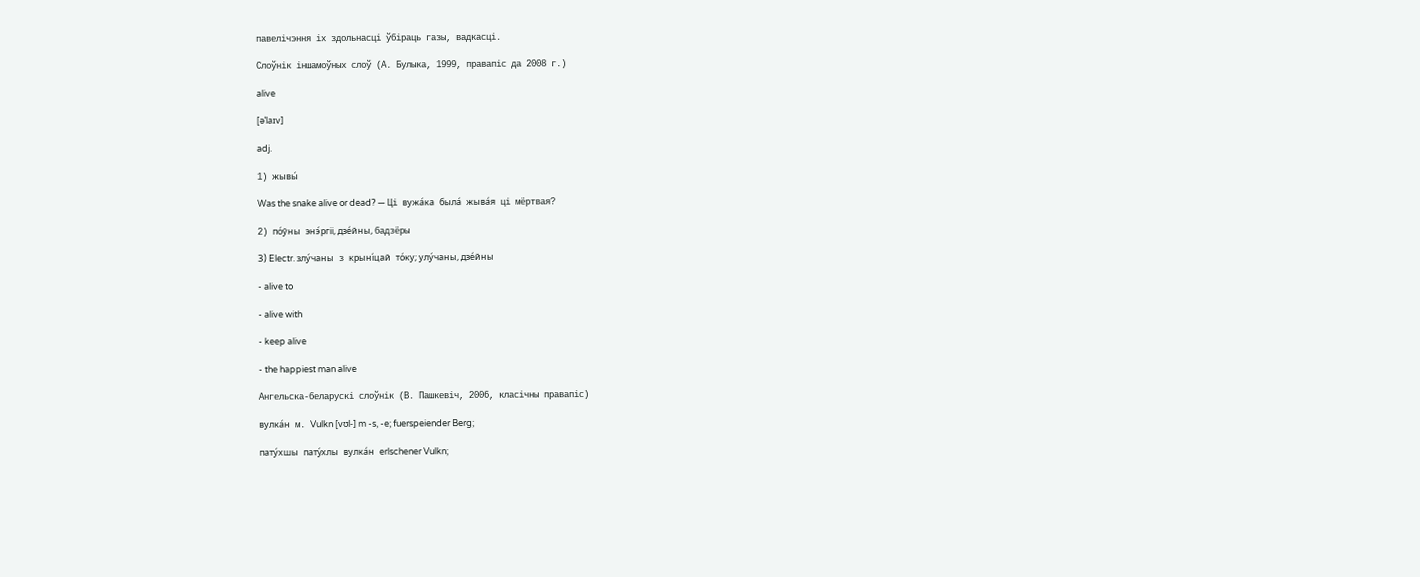павелічэння іх здольнасці ўбіраць газы, вадкасці.

Слоўнік іншамоўных слоў (А. Булыка, 1999, правапіс да 2008 г.)

alive

[əˈlaɪv]

adj.

1) жывы́

Was the snake alive or dead? — Ці вужа́ка была́ жыва́я ці мёртвая?

2) по́ўны энэ́ргіі, дзе́йны, бадзёры

3) Electr. злу́чаны з крыні́цай то́ку; улу́чаны, дзе́йны

- alive to

- alive with

- keep alive

- the happiest man alive

Ангельска-беларускі слоўнік (В. Пашкевіч, 2006, класічны правапіс)

вулка́н м. Vulkn [vʊl-] m -s, -e; fuerspeiender Berg;

пату́хшы пату́хлы вулка́н erlschener Vulkn;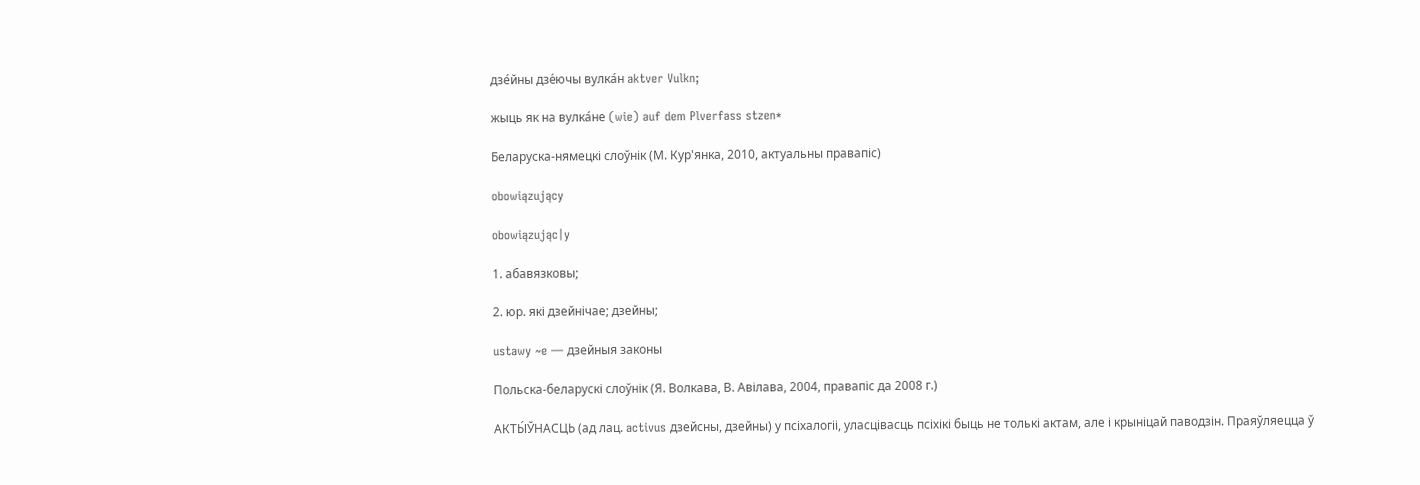дзе́йны дзе́ючы вулка́н aktver Vulkn;

жыць як на вулка́не (wie) auf dem Plverfass stzen*

Беларуска-нямецкі слоўнік (М. Кур'янка, 2010, актуальны правапіс)

obowiązujący

obowiązując|y

1. абавязковы;

2. юр. які дзейнічае; дзейны;

ustawy ~e — дзейныя законы

Польска-беларускі слоўнік (Я. Волкава, В. Авілава, 2004, правапіс да 2008 г.)

АКТЫ́ЎНАСЦЬ (ад лац. activus дзейсны, дзейны) у псіхалогіі, уласцівасць псіхікі быць не толькі актам, але і крыніцай паводзін. Праяўляецца ў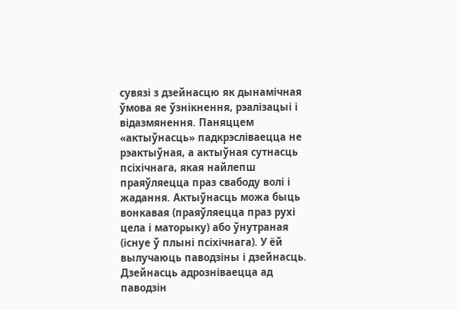сувязі з дзейнасцю як дынамічная ўмова яе ўзнікнення, рэалізацыі і відазмянення. Паняццем «актыўнасць» падкрэсліваецца не рэактыўная, а актыўная сутнасць псіхічнага, якая найлепш праяўляецца праз свабоду волі і жадання. Актыўнасць можа быць вонкавая (праяўляецца праз рухі цела і маторыку) або ўнутраная (існуе ў плыні псіхічнага). У ёй вылучаюць паводзіны і дзейнасць. Дзейнасць адрозніваецца ад паводзін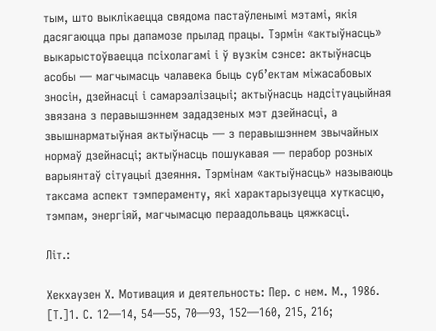тым, што выклікаецца свядома пастаўленымі мэтамі, якія дасягаюцца пры дапамозе прылад працы. Тэрмін «актыўнасць» выкарыстоўваецца псіхолагамі і ў вузкім сэнсе: актыўнасць асобы — магчымасць чалавека быць суб’ектам міжасабовых зносін, дзейнасці і самарэалізацыі; актыўнасць надсітуацыйная звязана з перавышэннем зададзеных мэт дзейнасці, а звышнарматыўная актыўнасць — з перавышэннем звычайных нормаў дзейнасці; актыўнасць пошукавая — перабор розных варыянтаў сітуацыі дзеяння. Тэрмінам «актыўнасць» называюць таксама аспект тэмпераменту, які характарызуецца хуткасцю, тэмпам, энергіяй, магчымасцю пераадольваць цяжкасці.

Літ.:

Хекхаузен Х. Мотивация и деятельность: Пер. с нем. М., 1986. [Т.]1. С. 12—14, 54—55, 70—93, 152—160, 215, 216;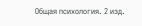Общая психология. 2 изд.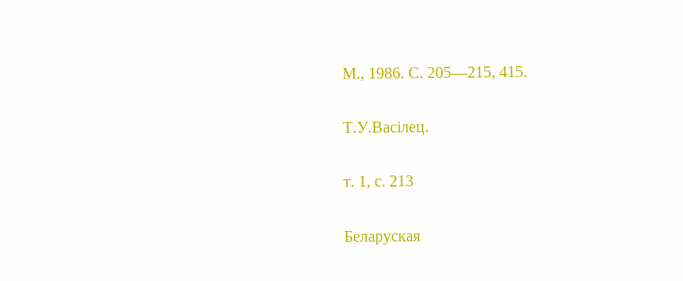М., 1986. С. 205—215, 415.

Т.У.Васілец.

т. 1, с. 213

Беларуская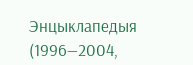Энцыклапедыя (1996—2004,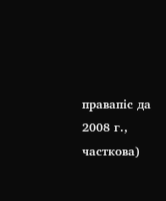правапіс да 2008 г., часткова)